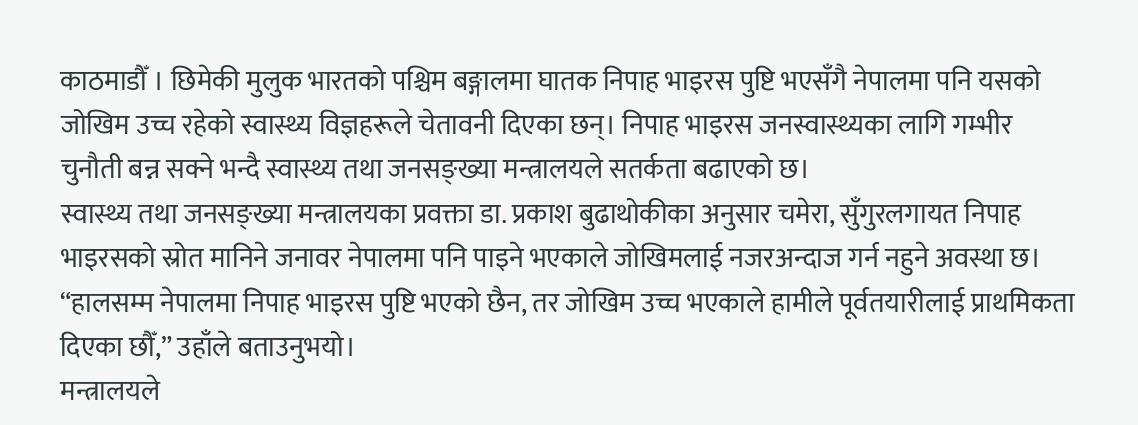काठमाडौँ । छिमेकी मुलुक भारतको पश्चिम बङ्गालमा घातक निपाह भाइरस पुष्टि भएसँगै नेपालमा पनि यसको जोखिम उच्च रहेको स्वास्थ्य विज्ञहरूले चेतावनी दिएका छन्। निपाह भाइरस जनस्वास्थ्यका लागि गम्भीर चुनौती बन्न सक्ने भन्दै स्वास्थ्य तथा जनसङ्ख्या मन्त्रालयले सतर्कता बढाएको छ।
स्वास्थ्य तथा जनसङ्ख्या मन्त्रालयका प्रवक्ता डा. प्रकाश बुढाथोकीका अनुसार चमेरा, सुँगुरलगायत निपाह भाइरसको स्रोत मानिने जनावर नेपालमा पनि पाइने भएकाले जोखिमलाई नजरअन्दाज गर्न नहुने अवस्था छ। “हालसम्म नेपालमा निपाह भाइरस पुष्टि भएको छैन, तर जोखिम उच्च भएकाले हामीले पूर्वतयारीलाई प्राथमिकता दिएका छौँ,” उहाँले बताउनुभयो।
मन्त्रालयले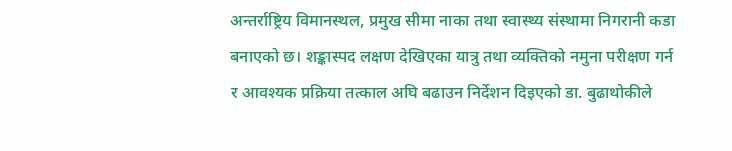अन्तर्राष्ट्रिय विमानस्थल, प्रमुख सीमा नाका तथा स्वास्थ्य संस्थामा निगरानी कडा बनाएको छ। शङ्कास्पद लक्षण देखिएका यात्रु तथा व्यक्तिको नमुना परीक्षण गर्न र आवश्यक प्रक्रिया तत्काल अघि बढाउन निर्देशन दिइएको डा. बुढाथोकीले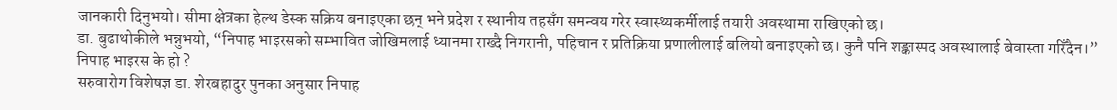जानकारी दिनुभयो। सीमा क्षेत्रका हेल्थ डेस्क सक्रिय बनाइएका छन् भने प्रदेश र स्थानीय तहसँग समन्वय गरेर स्वास्थ्यकर्मीलाई तयारी अवस्थामा राखिएको छ।
डा. बुढाथोकीले भन्नुभयो, “निपाह भाइरसको सम्भावित जोखिमलाई ध्यानमा राख्दै निगरानी, पहिचान र प्रतिक्रिया प्रणालीलाई बलियो बनाइएको छ। कुनै पनि शङ्कास्पद अवस्थालाई बेवास्ता गरिँदैन।”
निपाह भाइरस के हो ?
सरुवारोग विशेषज्ञ डा. शेरबहादुर पुनका अनुसार निपाह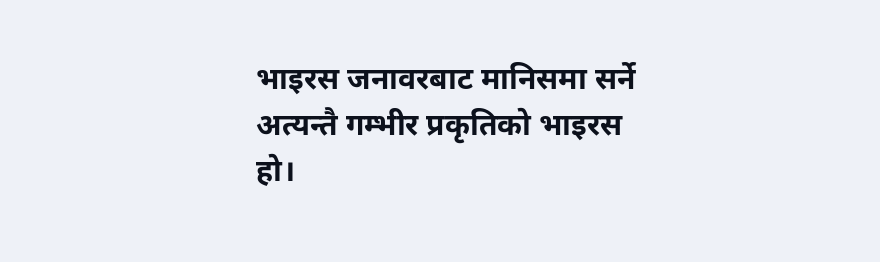भाइरस जनावरबाट मानिसमा सर्ने अत्यन्तै गम्भीर प्रकृतिको भाइरस हो।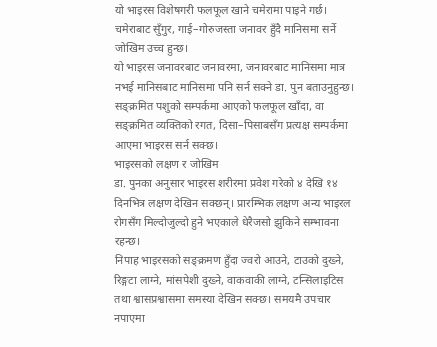यो भाइरस विशेषगरी फलफूल खाने चमेरामा पाइने गर्छ। चमेराबाट सुँगुर, गाई–गोरुजस्ता जनावर हुँदै मानिसमा सर्ने जोखिम उच्च हुन्छ।
यो भाइरस जनावरबाट जनावरमा, जनावरबाट मानिसमा मात्र नभई मानिसबाट मानिसमा पनि सर्न सक्ने डा. पुन बताउनुहुन्छ। सङ्क्रमित पशुको सम्पर्कमा आएको फलफूल खाँदा, वा सङ्क्रमित व्यक्तिको रगत, दिसा–पिसाबसँग प्रत्यक्ष सम्पर्कमा आएमा भाइरस सर्न सक्छ।
भाइरसको लक्षण र जोखिम
डा. पुनका अनुसार भाइरस शरीरमा प्रवेश गरेको ४ देखि १४ दिनभित्र लक्षण देखिन सक्छन्। प्रारम्भिक लक्षण अन्य भाइरल रोगसँग मिल्दोजुल्दो हुने भएकाले धेरैजसो झुकिने सम्भावना रहन्छ।
निपाह भाइरसको सङ्क्रमण हुँदा ज्वरो आउने, टाउको दुख्ने, रिङ्गटा लाग्ने, मांसपेशी दुख्ने, वाकवाकी लाग्ने, टन्सिलाइटिस तथा श्वासप्रश्वासमा समस्या देखिन सक्छ। समयमै उपचार नपाएमा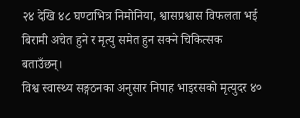२४ देखि ४८ घण्टाभित्र निमोनिया, श्वासप्रश्वास विफलता भई बिरामी अचेत हुने र मृत्यु समेत हुन सक्ने चिकित्सक बताउँछन्।
विश्व स्वास्थ्य सङ्गठनका अनुसार निपाह भाइरसको मृत्युदर ४०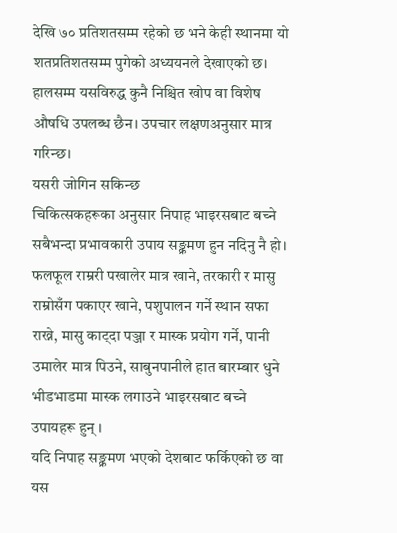देखि ७० प्रतिशतसम्म रहेको छ भने केही स्थानमा यो शतप्रतिशतसम्म पुगेको अध्ययनले देखाएको छ। हालसम्म यसविरुद्ध कुनै निश्चित खोप वा विशेष औषधि उपलब्ध छैन। उपचार लक्षणअनुसार मात्र गरिन्छ।
यसरी जोगिन सकिन्छ
चिकित्सकहरूका अनुसार निपाह भाइरसबाट बच्ने सबैभन्दा प्रभावकारी उपाय सङ्क्रमण हुन नदिनु नै हो।
फलफूल राम्ररी पखालेर मात्र खाने, तरकारी र मासु राम्रोसँग पकाएर खाने, पशुपालन गर्ने स्थान सफा राख्ने, मासु काट्दा पञ्जा र मास्क प्रयोग गर्ने, पानी उमालेर मात्र पिउने, साबुनपानीले हात बारम्बार धुने
भीडभाडमा मास्क लगाउने भाइरसबाट बच्ने उपायहरू हुन् ।
यदि निपाह सङ्क्रमण भएको देशबाट फर्किएको छ वा यस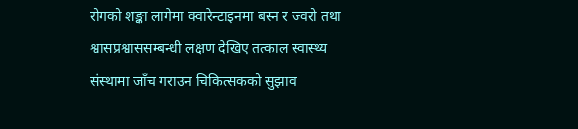रोगको शङ्का लागेमा क्वारेन्टाइनमा बस्न र ज्वरो तथा श्वासप्रश्वाससम्बन्धी लक्षण देखिए तत्काल स्वास्थ्य संस्थामा जाँच गराउन चिकित्सकको सुझाव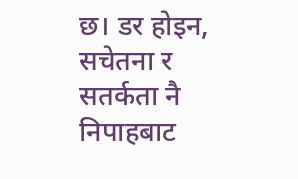छ। डर होइन, सचेतना र सतर्कता नै निपाहबाट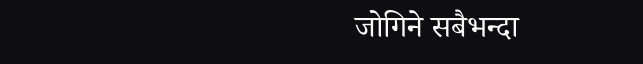जोगिने सबैभन्दा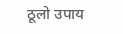ठूलो उपाय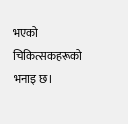भएको चिकित्सकहरूको भनाइ छ।